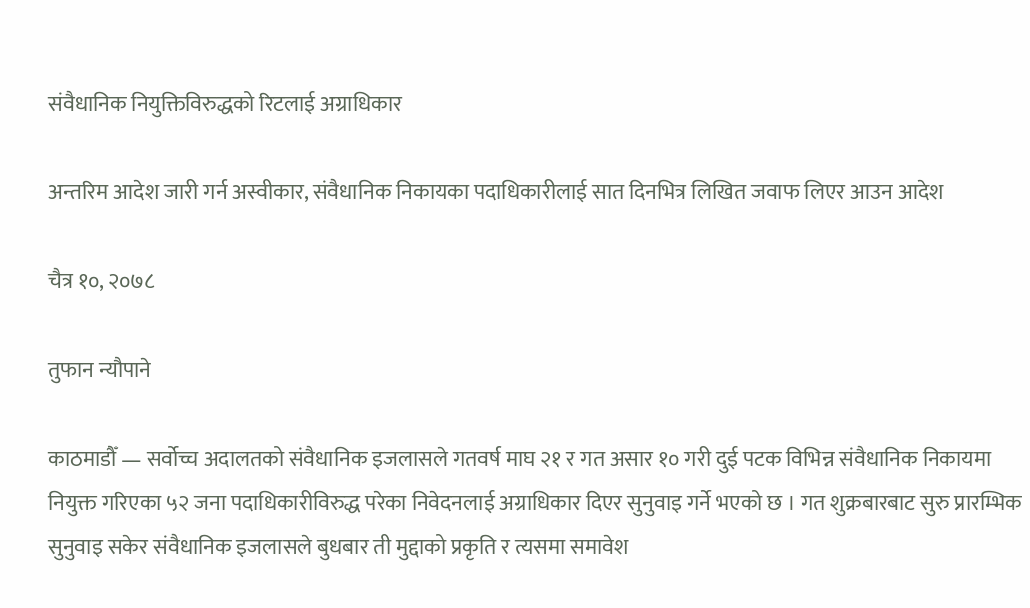संवैधानिक नियुक्तिविरुद्धको रिटलाई अग्राधिकार

अन्तरिम आदेश जारी गर्न अस्वीकार, संवैधानिक निकायका पदाधिकारीलाई सात दिनभित्र लिखित जवाफ लिएर आउन आदेश

चैत्र १०, २०७८

तुफान न्यौपाने

काठमाडौँ — सर्वोच्च अदालतको संवैधानिक इजलासले गतवर्ष माघ २१ र गत असार १० गरी दुई पटक विभिन्न संवैधानिक निकायमा नियुक्त गरिएका ५२ जना पदाधिकारीविरुद्ध परेका निवेदनलाई अग्राधिकार दिएर सुनुवाइ गर्ने भएको छ । गत शुक्रबारबाट सुरु प्रारम्भिक सुनुवाइ सकेर संवैधानिक इजलासले बुधबार ती मुद्दाको प्रकृति र त्यसमा समावेश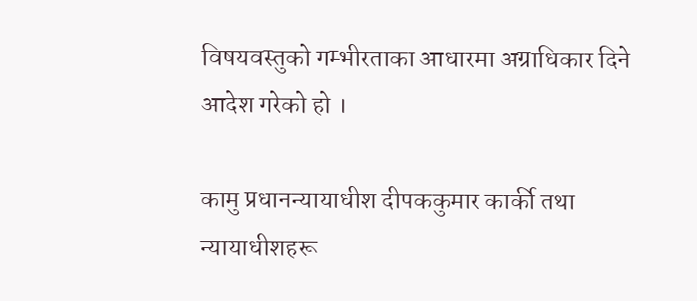विषयवस्तुको गम्भीरताका आधारमा अग्राधिकार दिने आदेश गरेको हो ।

कामु प्रधानन्यायाधीश दीपककुमार कार्की तथा न्यायाधीशहरू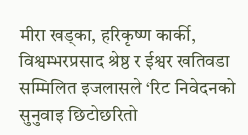मीरा खड्का, हरिकृष्ण कार्की, विश्वम्भरप्रसाद श्रेष्ठ र ईश्वर खतिवडा सम्मिलित इजलासले ‘रिट निवेदनको सुनुवाइ छिटोछरितो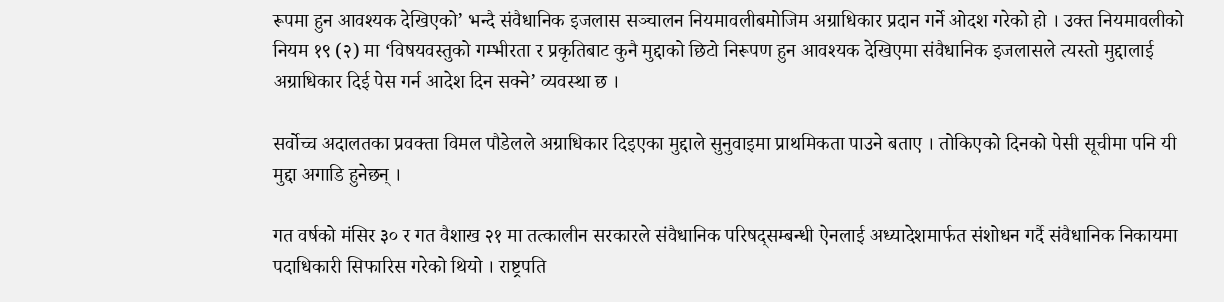रूपमा हुन आवश्यक देखिएको’ भन्दै संवैधानिक इजलास सञ्चालन नियमावलीबमोजिम अग्राधिकार प्रदान गर्ने ओदश गरेको हो । उक्त नियमावलीको नियम १९ (२) मा ‘विषयवस्तुको गम्भीरता र प्रकृतिबाट कुनै मुद्दाको छिटो निरूपण हुन आवश्यक देखिएमा संवैधानिक इजलासले त्यस्तो मुद्दालाई अग्राधिकार दिई पेस गर्न आदेश दिन सक्ने’ व्यवस्था छ ।

सर्वोच्च अदालतका प्रवक्ता विमल पौडेलले अग्राधिकार दिइएका मुद्दाले सुनुवाइमा प्राथमिकता पाउने बताए । तोकिएको दिनको पेसी सूचीमा पनि यी मुद्दा अगाडि हुनेछन् ।

गत वर्षको मंसिर ३० र गत वैशाख २१ मा तत्कालीन सरकारले संवैधानिक परिषद्सम्बन्धी ऐनलाई अध्यादेशमार्फत संशोधन गर्दै संवैधानिक निकायमा पदाधिकारी सिफारिस गरेको थियो । राष्ट्रपति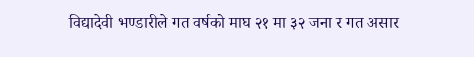विद्यादेवी भण्डारीले गत वर्षको माघ २१ मा ३२ जना र गत असार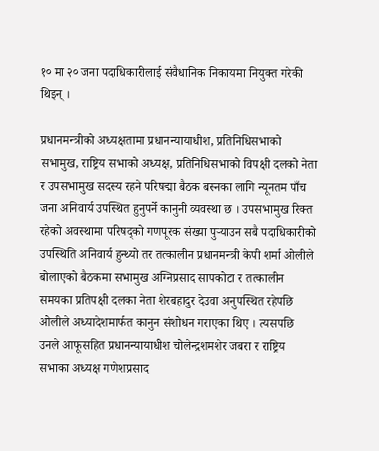१० मा २० जना पदाधिकारीलाई संवैधानिक निकायमा नियुक्त गरेकी थिइन् ।

प्रधानमन्त्रीको अध्यक्षतामा प्रधानन्यायाधीश, प्रतिनिधिसभाको सभामुख, राष्ट्रिय सभाको अध्यक्ष, प्रतिनिधिसभाको विपक्षी दलको नेता र उपसभामुख सदस्य रहने परिषद्मा बैठक बस्नका लागि न्यूनतम पाँच जना अनिवार्य उपस्थित हुनुपर्ने कानुनी व्यवस्था छ । उपसभामुख रिक्त रहेको अवस्थामा परिषद्को गणपूरक संख्या पुर्‍याउन सबै पदाधिकारीको उपस्थिति अनिवार्य हुन्थ्यो तर तत्कालीन प्रधानमन्त्री केपी शर्मा ओलीले बोलाएको बैठकमा सभामुख अग्निप्रसाद सापकोटा र तत्कालीन समयका प्रतिपक्षी दलका नेता शेरबहादुर देउवा अनुपस्थित रहेपछि ओलीले अध्यादेशमार्फत कानुन संशोधन गराएका थिए । त्यसपछि उनले आफूसहित प्रधानन्यायाधीश चोलेन्द्रशमशेर जबरा र राष्ट्रिय सभाका अध्यक्ष गणेशप्रसाद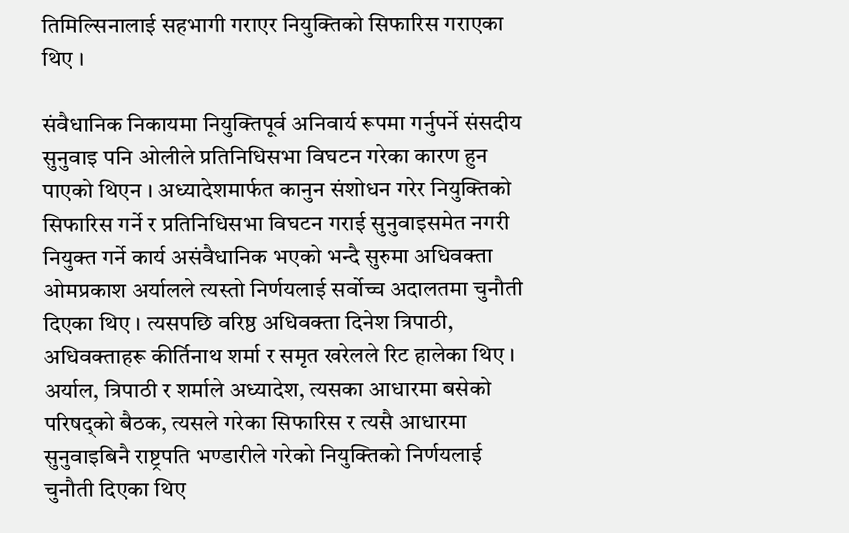तिमिल्सिनालाई सहभागी गराएर नियुक्तिको सिफारिस गराएका थिए ।

संवैधानिक निकायमा नियुक्तिपूर्व अनिवार्य रूपमा गर्नुपर्ने संसदीय सुनुवाइ पनि ओलीले प्रतिनिधिसभा विघटन गरेका कारण हुन पाएको थिएन । अध्यादेशमार्फत कानुन संशोधन गरेर नियुक्तिको सिफारिस गर्ने र प्रतिनिधिसभा विघटन गराई सुनुवाइसमेत नगरी नियुक्त गर्ने कार्य असंवैधानिक भएको भन्दै सुरुमा अधिवक्ता ओमप्रकाश अर्यालले त्यस्तो निर्णयलाई सर्वोच्च अदालतमा चुनौती दिएका थिए । त्यसपछि वरिष्ठ अधिवक्ता दिनेश त्रिपाठी, अधिवक्ताहरू कीर्तिनाथ शर्मा र समृत खरेलले रिट हालेका थिए । अर्याल, त्रिपाठी र शर्माले अध्यादेश, त्यसका आधारमा बसेको परिषद्को बैठक, त्यसले गरेका सिफारिस र त्यसै आधारमा सुनुवाइबिनै राष्ट्रपति भण्डारीले गरेको नियुक्तिको निर्णयलाई चुनौती दिएका थिए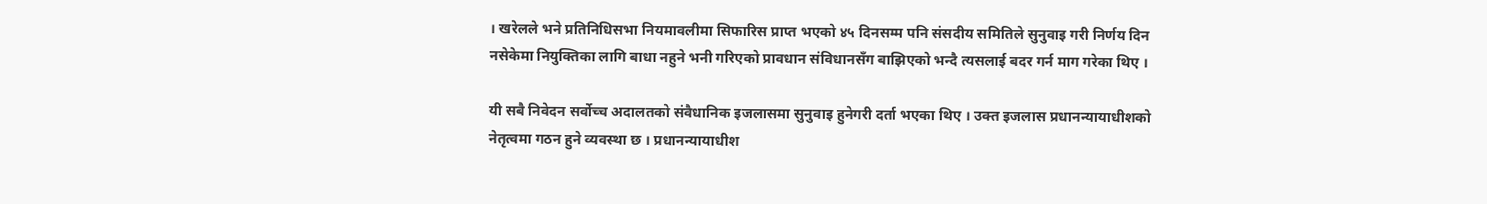। खरेलले भने प्रतिनिधिसभा नियमावलीमा सिफारिस प्राप्त भएको ४५ दिनसम्म पनि संसदीय समितिले सुनुवाइ गरी निर्णय दिन नसेकेमा नियुक्तिका लागि बाधा नहुने भनी गरिएको प्रावधान संविधानसँग बाझिएको भन्दै त्यसलाई बदर गर्न माग गरेका थिए ।

यी सबै निवेदन सर्वोच्च अदालतको संवैधानिक इजलासमा सुनुवाइ हुनेगरी दर्ता भएका थिए । उक्त इजलास प्रधानन्यायाधीशको नेतृत्वमा गठन हुने व्यवस्था छ । प्रधानन्यायाधीश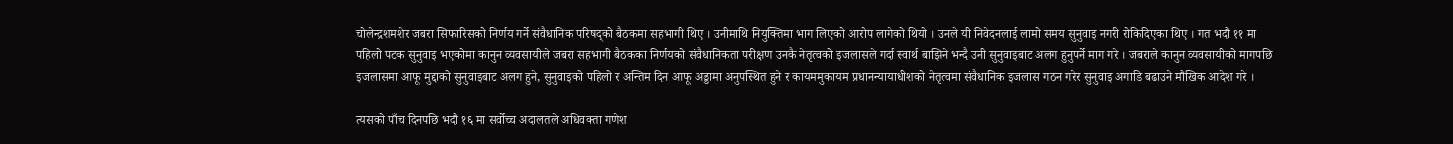चोलेन्द्रशमशेर जबरा सिफारिसको निर्णय गर्ने संवैधानिक परिषद्को बैठकमा सहभागी थिए । उनीमाथि नियुक्तिमा भाग लिएको आरोप लागेको थियो । उनले यी निवेदनलाई लामो समय सुनुवाइ नगरी रोकिदिएका थिए । गत भदौ ११ मा पहिलो पटक सुनुवाइ भएकोमा कानुन व्यवसायीले जबरा सहभागी बैठकका निर्णयको संवैधानिकता परीक्षण उनकै नेतृत्वको इजलासले गर्दा स्वार्थ बाझिने भन्दै उनी सुनुवाइबाट अलग हुनुपर्ने माग गरे । जबराले कानुन व्यवसायीको मागपछि इजलासमा आफू मुद्दाको सुनुवाइबाट अलग हुने, सुनुवाइको पहिलो र अन्तिम दिन आफू अड्डामा अनुपस्थित हुने र कायममुकायम प्रधानन्यायाधीशको नेतृत्वमा संवैधानिक इजलास गठन गरेर सुनुवाइ अगाडि बढाउने मौखिक आदेश गरे ।

त्यसको पाँच दिनपछि भदौ १६ मा सर्वोच्च अदालतले अधिवक्ता गणेश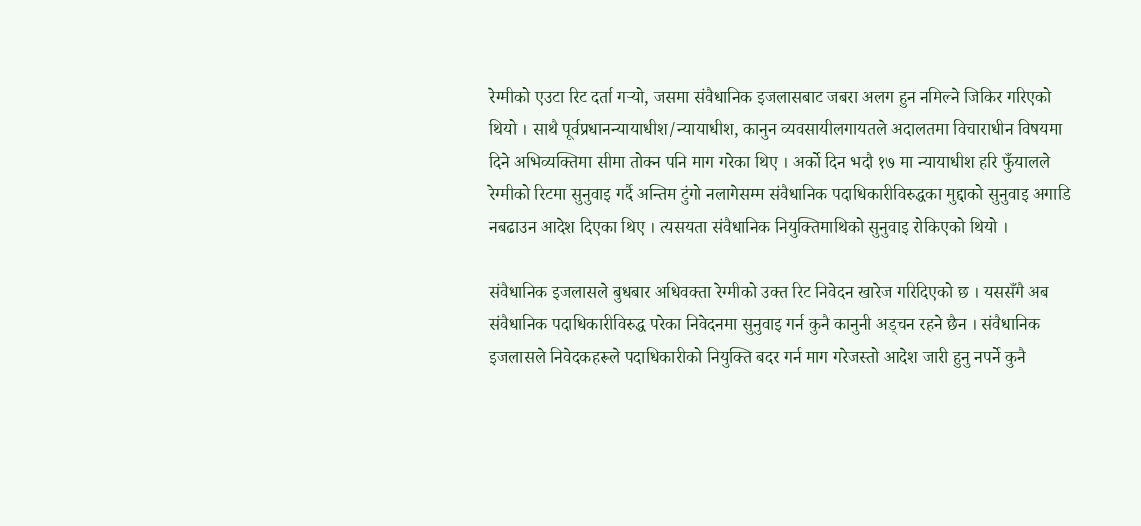रेग्मीको एउटा रिट दर्ता गर्‍यो, जसमा संवैधानिक इजलासबाट जबरा अलग हुन नमिल्ने जिकिर गरिएको थियो । साथै पूर्वप्रधानन्यायाधीश/न्यायाधीश, कानुन व्यवसायीलगायतले अदालतमा विचाराधीन विषयमा दिने अभिव्यक्तिमा सीमा तोक्न पनि माग गरेका थिए । अर्को दिन भदौ १७ मा न्यायाधीश हरि फुँयालले रेग्मीको रिटमा सुनुवाइ गर्दै अन्तिम टुंगो नलागेसम्म संवैधानिक पदाधिकारीविरुद्धका मुद्दाको सुनुवाइ अगाडि नबढाउन आदेश दिएका थिए । त्यसयता संवैधानिक नियुक्तिमाथिको सुनुवाइ रोकिएको थियो ।

संवैधानिक इजलासले बुधबार अधिवक्ता रेग्मीको उक्त रिट निवेदन खारेज गरिदिएको छ । यससँगै अब संवैधानिक पदाधिकारीविरुद्ध परेका निवेदनमा सुनुवाइ गर्न कुनै कानुनी अड्चन रहने छैन । संवैधानिक इजलासले निवेदकहरूले पदाधिकारीको नियुक्ति बदर गर्न माग गरेजस्तो आदेश जारी हुनु नपर्ने कुनै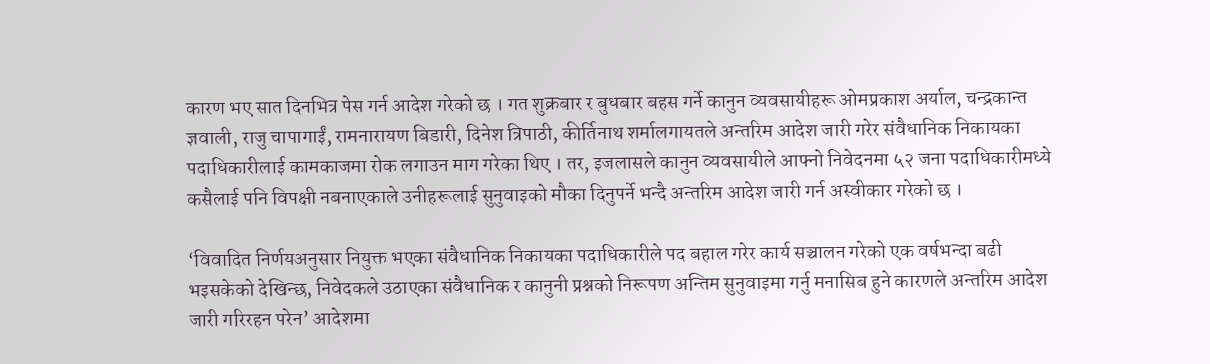कारण भए सात दिनभित्र पेस गर्न आदेश गरेको छ । गत शुक्रबार र बुधबार बहस गर्ने कानुन व्यवसायीहरू ओमप्रकाश अर्याल, चन्द्रकान्त ज्ञवाली, राजु चापागाईं, रामनारायण बिडारी, दिनेश त्रिपाठी, कीर्तिनाथ शर्मालगायतले अन्तरिम आदेश जारी गरेर संवैधानिक निकायका पदाधिकारीलाई कामकाजमा रोक लगाउन माग गरेका थिए । तर, इजलासले कानुन व्यवसायीले आफ्नो निवेदनमा ५२ जना पदाधिकारीमध्ये कसैलाई पनि विपक्षी नबनाएकाले उनीहरूलाई सुनुवाइको मौका दिनुपर्ने भन्दै अन्तरिम आदेश जारी गर्न अस्वीकार गरेको छ ।

‘विवादित निर्णयअनुसार नियुक्त भएका संवैधानिक निकायका पदाधिकारीले पद बहाल गरेर कार्य सञ्चालन गरेको एक वर्षभन्दा बढी भइसकेको देखिन्छ, निवेदकले उठाएका संवैधानिक र कानुनी प्रश्नको निरूपण अन्तिम सुनुवाइमा गर्नु मनासिब हुने कारणले अन्तरिम आदेश जारी गरिरहन परेन’ आदेशमा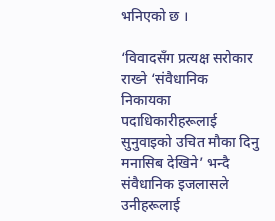भनिएको छ ।

‘विवादसँग प्रत्यक्ष सरोकार राख्ने ‘संवैधानिक निकायका पदाधिकारीहरूलाई सुनुवाइको उचित मौका दिनु मनासिब देखिने’ भन्दै संवैधानिक इजलासले उनीहरूलाई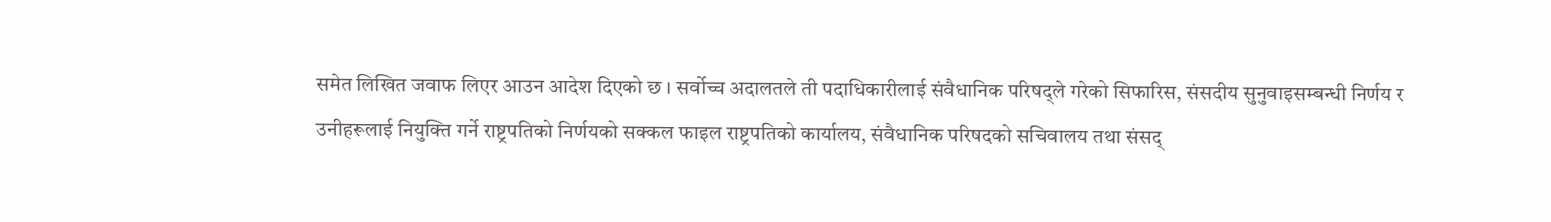समेत लिखित जवाफ लिएर आउन आदेश दिएको छ । सर्वोच्च अदालतले ती पदाधिकारीलाई संवैधानिक परिषद्ले गरेको सिफारिस, संसदीय सुनुवाइसम्बन्धी निर्णय र उनीहरूलाई नियुक्ति गर्ने राष्ट्रपतिको निर्णयको सक्कल फाइल राष्ट्रपतिको कार्यालय, संवैधानिक परिषदको सचिवालय तथा संसद्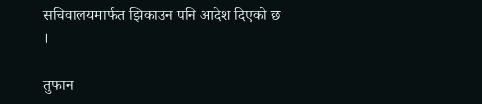सचिवालयमार्फत झिकाउन पनि आदेश दिएको छ ।

तुफान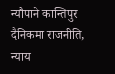न्यौपाने कान्तिपुर दैनिकमा राजनीति, न्याय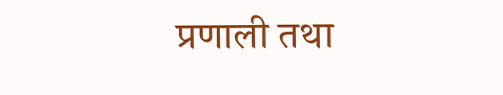प्रणाली तथा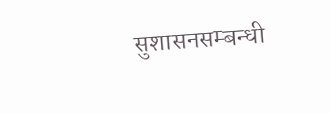सुशासनसम्बन्धी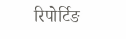रिपोर्टिङ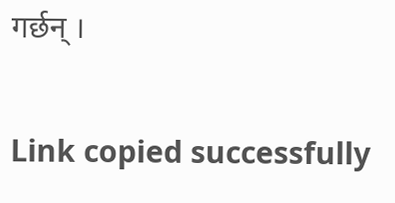गर्छन् ।

Link copied successfully